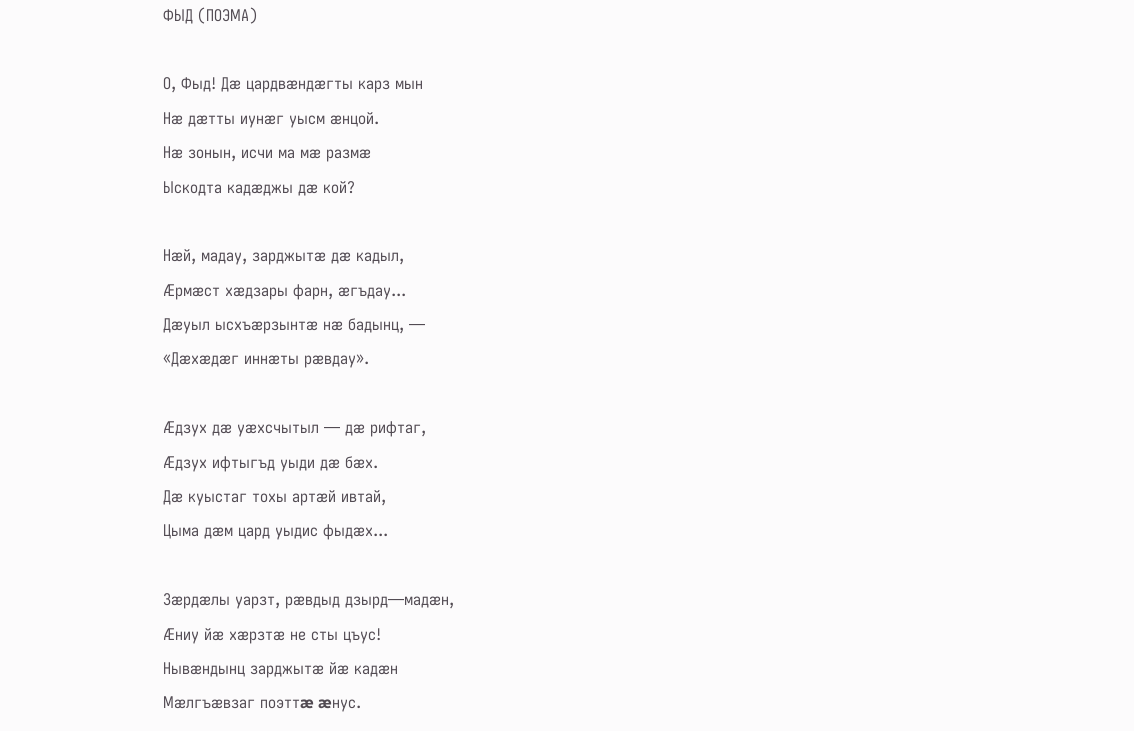ФЫД (ПОЭМА)

О, Фыд! Дæ цардвæндæгты карз мын
Нæ дæтты иунæг уысм æнцой.
Нæ зонын, исчи ма мæ размæ
Ыскодта кадæджы дæ кой?

Нæй, мадау, зарджытæ дæ кадыл,
Æрмæст хæдзары фарн, æгъдау...
Дæуыл ысхъæрзынтæ нæ бадынц, —
«Дæхæдæг иннæты рæвдау».

Æдзух дæ уæхсчытыл — дæ рифтаг,
Æдзух ифтыгъд уыди дæ бæх.
Дæ куыстаг тохы артæй ивтай,
Цыма дæм цард уыдис фыдæх...

Зæрдæлы уарзт, рæвдыд дзырд—мадæн,
Æниу йæ хæрзтæ не сты цъус!
Нывæндынц зарджытæ йæ кадæн
Мæлгъæвзаг поэттæ æнус.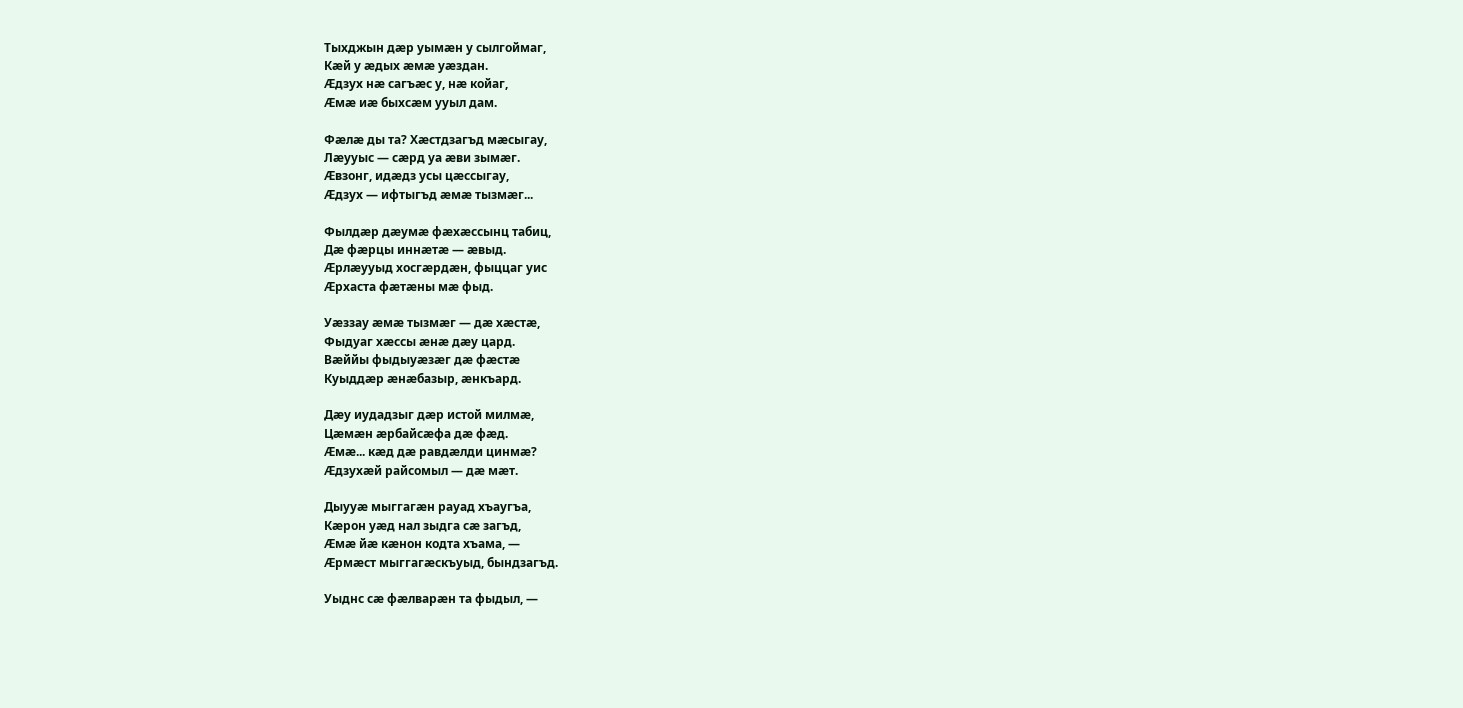Тыхджын дæр уымæн у сылгоймаг,
Кæй у æдых æмæ уæздан.
Æдзух нæ сагъæс у, нæ койаг,
Æмæ иæ быхсæм ууыл дам.

Фæлæ ды та? Хæстдзагъд мæсыгау,
Лæууыс — сæрд уа æви зымæг.
Æвзонг, идæдз усы цæссыгау,
Æдзух — ифтыгъд æмæ тызмæг...

Фылдæр дæумæ фæхæссынц табиц,
Дæ фæрцы иннæтæ — æвыд.
Æрлæууыд хосгæрдæн, фыццаг уис
Æрхаста фæтæны мæ фыд.

Уæззау æмæ тызмæг — дæ хæстæ,
Фыдуаг хæссы æнæ дæу цард.
Вæййы фыдыуæзæг дæ фæстæ
Куыддæр æнæбазыр, æнкъард.

Дæу иудадзыг дæр истой милмæ,
Цæмæн æрбайсæфа дæ фæд.
Æмæ... кæд дæ равдæлди цинмæ?
Æдзухæй райсомыл — дæ мæт.

Дыууæ мыггагæн рауад хъаугъа,
Кæрон уæд нал зыдга сæ загъд,
Æмæ йæ кæнон кодта хъама, —
Æрмæст мыггагæскъуыд, бындзагъд.

Уыднс сæ фæлварæн та фыдыл, —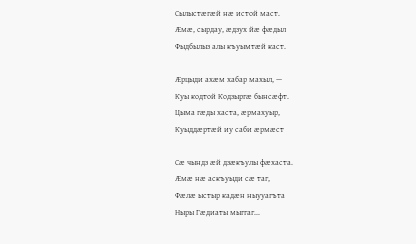Сылыстæгæй нæ истой маст.
Æмæ, сырдау, æдзух йæ фæдыл
Фыдбылыз алы къуымтæй каст.

Æрцыди ахæм хабар махыл, —
Куы кодтой Кодзыргæ бынсæфт.
Цыма гæды хаста, æрмахуыр,
Куыддæртæй иу саби æрмæст

Сæ чындз æй дзæкъулы фæхаста.
Æмæ нæ аскъуыди сæ таг,
Фæлæ ыстыр кадæн ныууагъта
Ныры Гæдиаты мыггаг...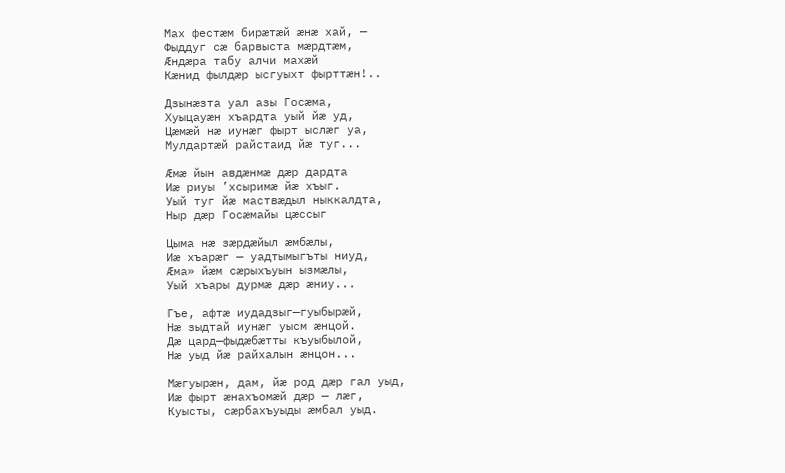Мах фестæм бирæтæй æнæ хай, —
Фыддуг сæ барвыста мæрдтæм,
Æндæра табу алчи махæй
Кæнид фылдæр ысгуыхт фырттæн!..

Дзынæзта уал азы Госæма,
Хуыцауæн хъардта уый йæ уд,
Цæмæй нæ иунæг фырт ыслæг уа,
Мулдартæй райстаид йæ туг...

Æмæ йын авдæнмæ дæр дардта
Иæ риуы ’хсыримæ йæ хъыг.
Уый туг йæ маствæдыл ныккалдта,
Ныр дæр Госæмайы цæссыг

Цыма нæ зæрдæйыл æмбæлы,
Иæ хъарæг — уадтымыгъты ниуд,
Æма» йæм сæрыхъуын ызмæлы,
Уый хъары дурмæ дæр æниу...

Гъе, афтæ иудадзыг—гуыбырæй,
Нæ зыдтай иунæг уысм æнцой.
Дæ цард—фыдæбæтты къуыбылой,
Нæ уыд йæ райхалын æнцон...

Мæгуырæн, дам, йæ род дæр гал уыд,
Иæ фырт æнахъомæй дæр — лæг,
Куысты, сæрбахъуыды æмбал уыд.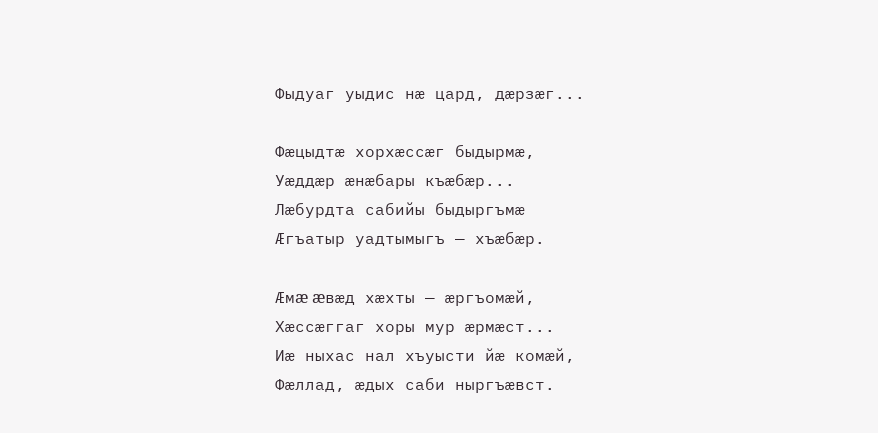Фыдуаг уыдис нæ цард, дæрзæг...

Фæцыдтæ хорхæссæг быдырмæ,
Уæддæр æнæбары къæбæр...
Лæбурдта сабийы быдыргъмæ
Æгъатыр уадтымыгъ — хъæбæр.

Æмæ æвæд хæхты — æргъомæй,
Хæссæггаг хоры мур æрмæст...
Иæ ныхас нал хъуысти йæ комæй,
Фæллад, æдых саби ныргъæвст.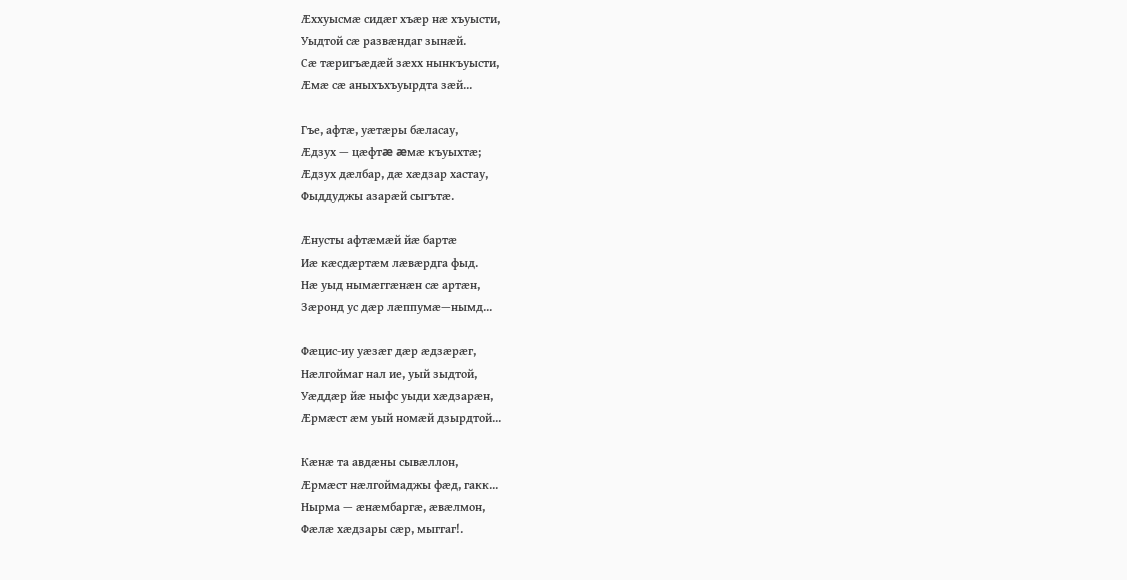Æххуысмæ сидæг хъæр нæ хъуысти,
Уыдтой сæ развæндаг зынæй.
Сæ тæригъæдæй зæхх нынкъуысти,
Æмæ сæ аныхъхъуырдта зæй...

Гъе, афтæ, уæтæры бæласау,
Æдзух — цæфтæ æмæ къуыхтæ;
Æдзух дæлбар, дæ хæдзар хастау,
Фыддуджы азарæй сыгътæ.

Æнусты афтæмæй йæ бартæ
Иæ кæсдæртæм лæвæрдга фыд.
Нæ уыд нымæггæнæн сæ артæн,
Зæронд ус дæр лæппумæ—нымд...

Фæцис-иу уæзæг дæр æдзæрæг,
Нæлгоймаг нал ие, уый зыдтой,
Уæддæр йæ ныфс уыди хæдзарæн,
Æрмæст æм уый номæй дзырдтой...

Кæнæ та авдæны сывæллон,
Æрмæст нæлгоймаджы фæд, гакк...
Нырма — æнæмбаргæ, æвæлмон,
Фæлæ хæдзары сæр, мыггаг!.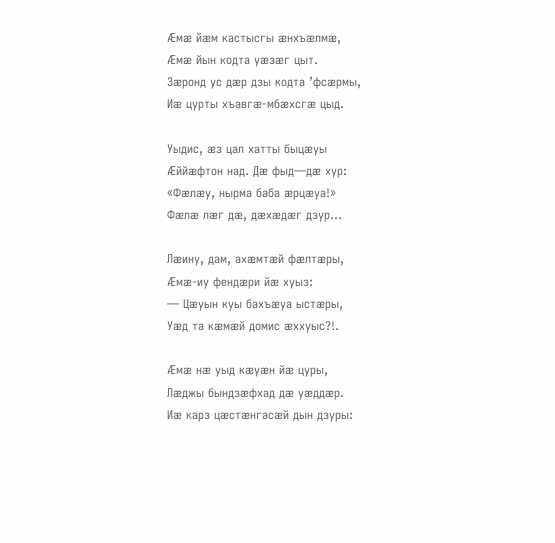Æмæ йæм кастысгы æнхъæлмæ,
Æмæ йын кодта уæзæг цыт.
Зæронд ус дæр дзы кодта ’фсæрмы,
Иæ цурты хъавгæ-мбæхсгæ цыд.

Уыдис, æз цал хатты быцæуы
Æййæфтон над. Дæ фыд—дæ хур:
«Фæлæу, нырма баба æрцæуа!»
Фæлæ лæг дæ, дæхæдæг дзур...

Лæину, дам, ахæмтæй фæлтæры,
Æмæ-иу фендæри йæ хуыз:
— Цæуын куы бахъæуа ыстæры,
Уæд та кæмæй домис æххуыс?!.

Æмæ нæ уыд кæуæн йæ цуры,
Лæджы бындзæфхад дæ уæддæр.
Иæ карз цæстæнгасæй дын дзуры: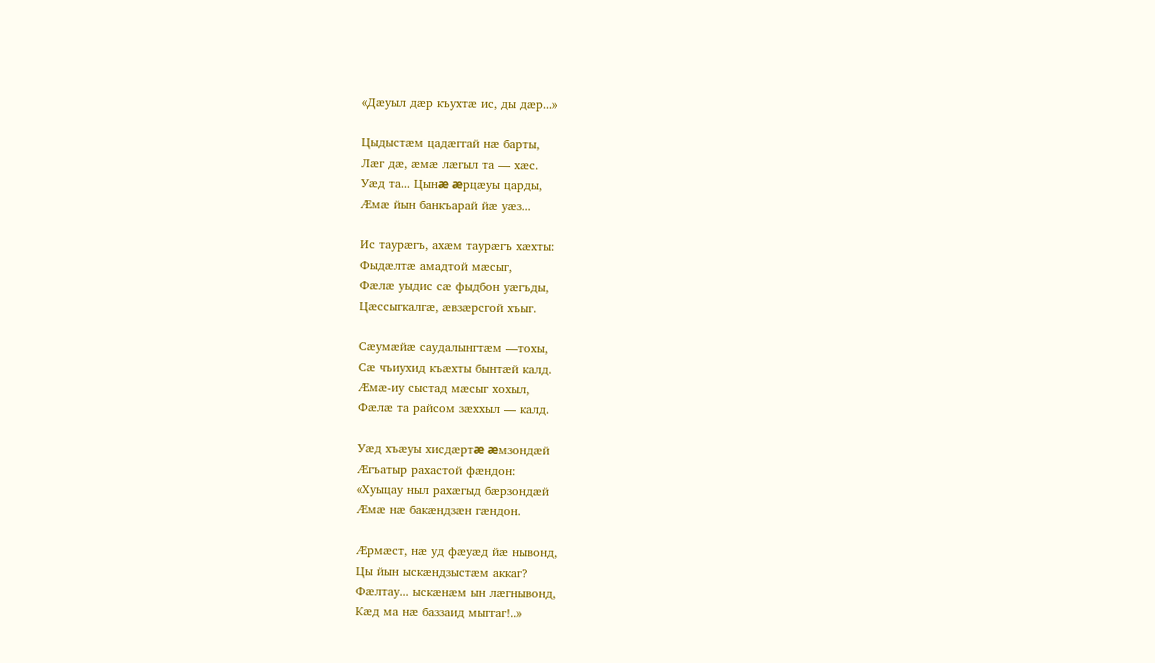«Дæуыл дæр къухтæ ис, ды дæр...»

Цыдыстæм цадæггай нæ барты,
Лæг дæ, æмæ лæгыл та — хæс.
Уæд та... Цынæ æрцæуы царды,
Æмæ йын банкъарай йæ уæз...

Ис таурæгъ, ахæм таурæгъ хæхты:
Фыдæлтæ амадтой мæсыг,
Фæлæ уыдис сæ фыдбон уæгъды,
Цæссыгкалгæ, æвзæрсгой хъыг.

Сæумæйæ саудалынгтæм —тохы,
Сæ чъиухид къæхты бынтæй калд.
Æмæ-иу сыстад мæсыг хохыл,
Фæлæ та райсом зæххыл — калд.

Уæд хъæуы хисдæртæ æмзондæй
Æгъатыр рахастой фæндон:
«Хуыцау ныл рахæгыд бæрзондæй
Æмæ нæ бакæндзæн гæндон.

Æрмæст, нæ уд фæуæд йæ нывонд,
Цы йын ыскæндзыстæм аккаг?
Фæлтау... ыскæнæм ын лæгнывонд,
Кæд ма нæ баззаид мыггаг!..»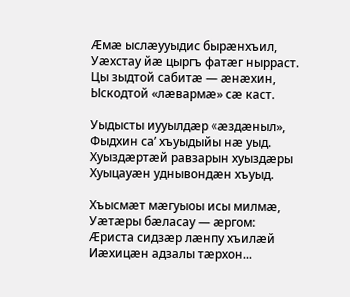Æмæ ыслæууыдис бырæнхъил,
Уæхстау йæ цыргъ фатæг нырраст.
Цы зыдтой сабитæ — æнæхин,
Ыскодтой «лæвармæ» сæ каст.

Уыдысты иууылдæр «æздæныл»,
Фыдхин са’ хъуыдыйы нæ уыд.
Хуыздæртæй равзарын хуыздæры
Хуыцауæн уднывондæн хъуыд.

Хъысмæт мæгуыоы исы милмæ,
Уæтæры бæласау — æргом:
Æриста сидзæр лæнпу хъилæй
Иæхицæн адзалы тæрхон...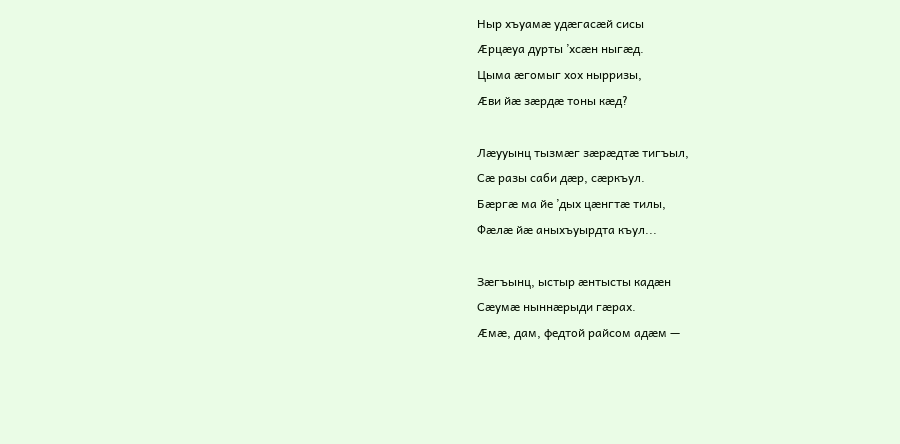Ныр хъуамæ удæгасæй сисы
Æрцæуа дурты ’хсæн ныгæд.
Цыма æгомыг хох нырризы,
Æви йæ зæрдæ тоны кæд?

Лæууынц тызмæг зæрæдтæ тигъыл,
Сæ разы саби дæр, сæркъул.
Бæргæ ма йе ’дых цæнгтæ тилы,
Фæлæ йæ аныхъуырдта къул...

Зæгъынц, ыстыр æнтысты кадæн
Сæумæ ныннæрыди гæрах.
Æмæ, дам, федтой райсом адæм —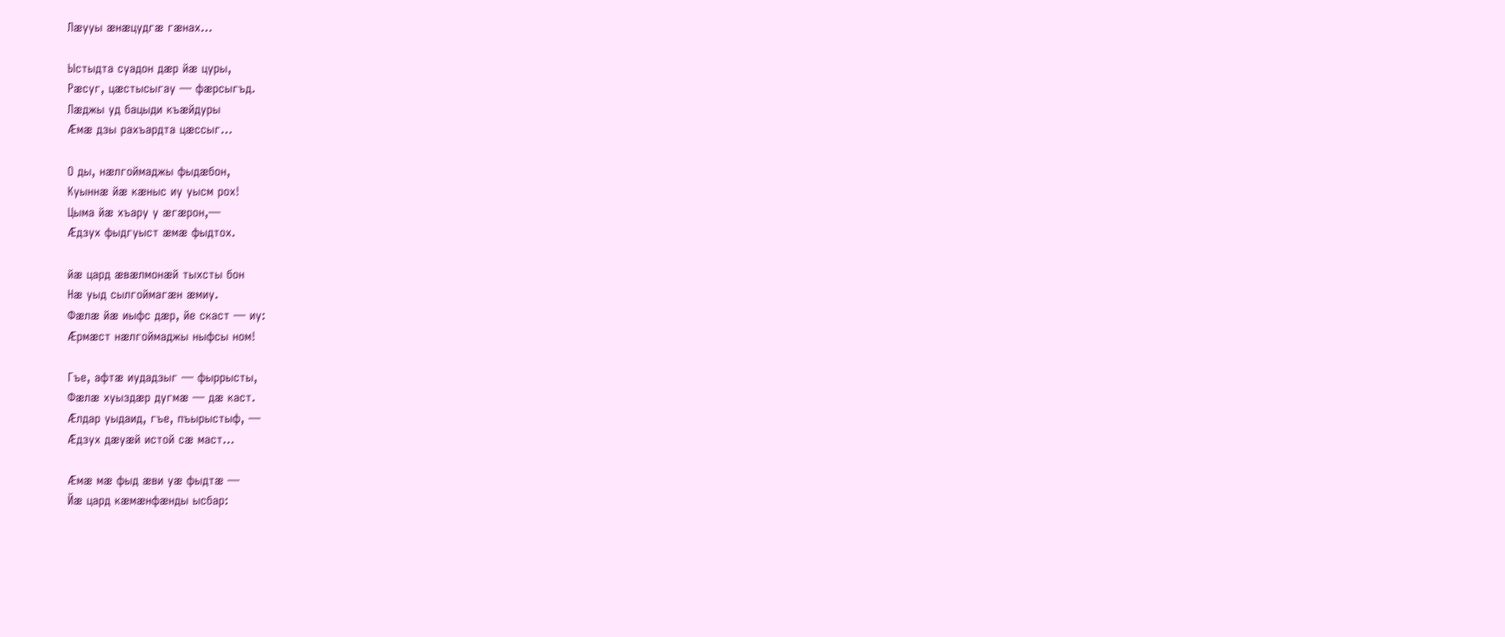Лæууы æнæцудгæ гæнах...

Ыстыдта суадон дæр йæ цуры,
Рæсуг, цæстысыгау — фæрсыгъд.
Лæджы уд бацыди къæйдуры
Æмæ дзы рахъардта цæссыг...

О ды, нæлгоймаджы фыдæбон,
Куыннæ йæ кæныс иу уысм рох!
Цыма йæ хъару у æгæрон,—
Æдзух фыдгуыст æмæ фыдтох.

йæ цард æвæлмонæй тыхсты бон
Нæ уыд сылгоймагæн æмиу.
Фæлæ йæ иыфс дæр, йе скаст — иу:
Æрмæст нæлгоймаджы ныфсы ном!

Гъе, афтæ иудадзыг — фыррысты,
Фæлæ хуыздæр дугмæ — дæ каст.
Æлдар уыдаид, гъе, пъырыстыф, —
Æдзух дæуæй истой сæ маст...

Æмæ мæ фыд æви уæ фыдтæ —
Йæ цард кæмæнфæнды ысбар: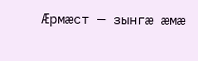Æрмæст — зынгæ æмæ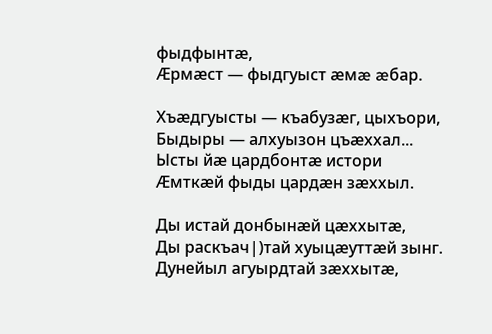фыдфынтæ,
Æрмæст — фыдгуыст æмæ æбар.

Хъæдгуысты — къабузæг, цыхъори,
Быдыры — алхуызон цъæххал...
Ысты йæ цардбонтæ истори
Æмткæй фыды цардæн зæххыл.

Ды истай донбынæй цæххытæ,
Ды раскъач|)тай хуыцæуттæй зынг.
Дунейыл агуырдтай зæххытæ,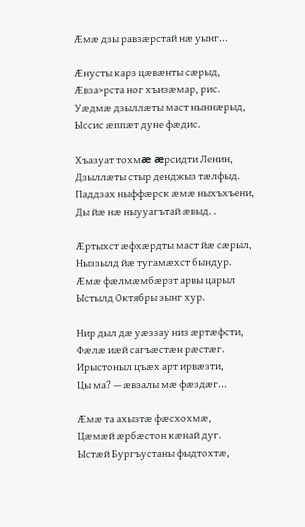Æмæ дзы равзæрстай нæ уынг...

Æнусты карз цæвæнты сæрыд,
Æвза>рста ног хъизæмар, рис.
Уæдмæ дзыллæты маст ныннæрыд,
Ыссис æппæт дуне фæдис.

Хъазуат тохмæ æрсидти Ленин,
Дзыллæты стыр денджыз тæлфыд.
Паддзах ныффæрск æмæ ныхъхъени,
Ды йæ нæ ныууагътай æвыд. .

Æртыхст æфхæрдты маст йæ сæрыл,
Ныззылд йæ тугамæхст бындур.
Æмæ фæлмæмбæрзт арвы царыл
Ыстылд Октябры зынг хур.

Нир дыл дæ уæззау низ æртæфсти,
Фæлæ иæй сагъæстæн рæстæг.
Ирыстоныл цъæх арт ирвæзти,
Цы ма? — æвзалы мæ фæздæг...

Æмæ та ахызтæ фæсхохмæ,
Цæмæй æрбæстон кæнай дуг.
Ыстæй Бургъустаны фыдтохтæ,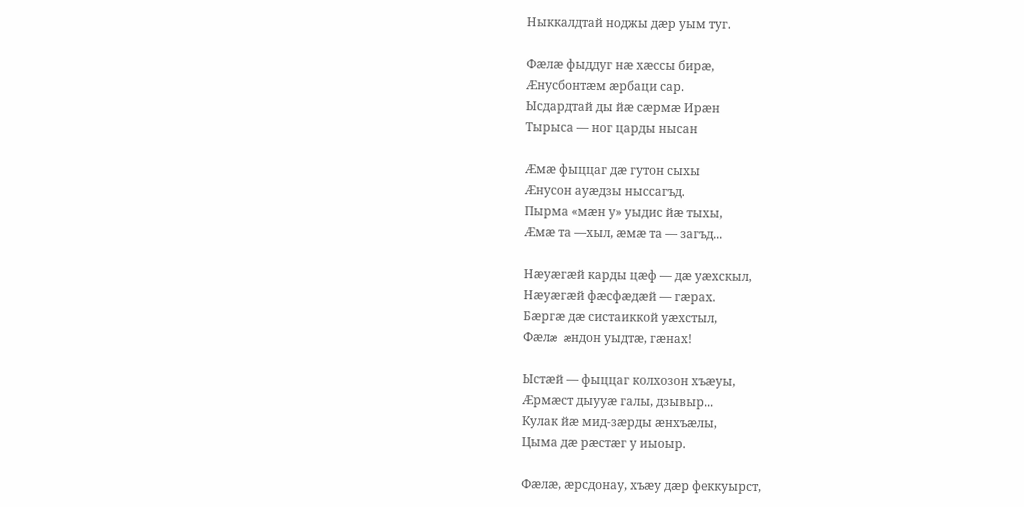Ныккалдтай ноджы дæр уым туг.

Фæлæ фыддуг нæ хæссы бирæ,
Æнусбонтæм æрбаци сар.
Ысдардтай ды йæ сæрмæ Ирæн
Тырыса — ног царды нысан

Æмæ фыццаг дæ гутон сыхы
Æнусон ауæдзы ныссагъд.
Пырма «мæн у» уыдис йæ тыхы,
Æмæ та —хыл, æмæ та — загъд...

Нæуæгæй карды цæф — дæ уæхскыл,
Нæуæгæй фæсфæдæй — гæрах.
Бæргæ дæ систаиккой уæхстыл,
Фæлæ æндон уыдтæ, гæнах!

Ыстæй — фыццаг колхозон хъæуы,
Æрмæст дыууæ галы, дзывыр...
Кулак йæ мид-зæрды æнхъæлы,
Цыма дæ рæстæг у иыоыр.

Фæлæ, æрсдонау, хъæу дæр феккуырст,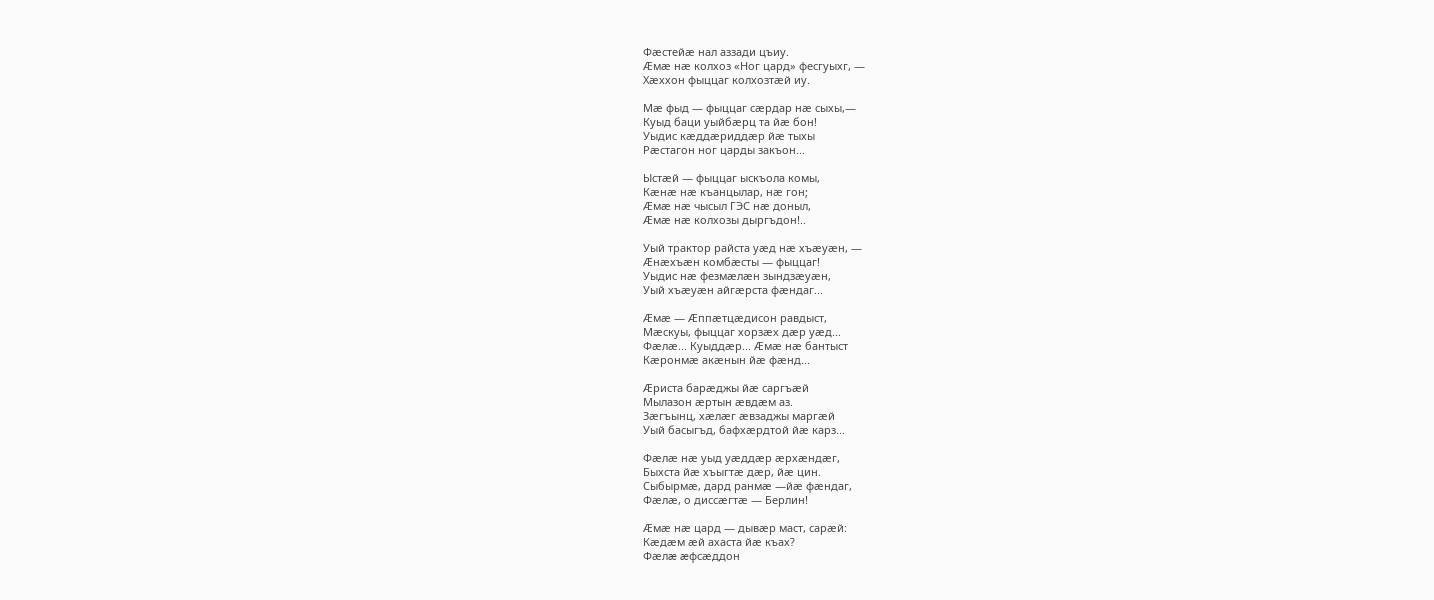Фæстейæ нал аззади цъиу.
Æмæ нæ колхоз «Ног цард» фесгуыхг, —
Хæххон фыццаг колхозтæй иу.

Мæ фыд — фыццаг сæрдар нæ сыхы,—
Куыд баци уыйбæрц та йæ бон!
Уыдис кæддæриддæр йæ тыхы
Рæстагон ног царды закъон...

Ыстæй — фыццаг ыскъола комы,
Кæнæ нæ къанцылар, нæ гон;
Æмæ нæ чысыл ГЭС нæ доныл,
Æмæ нæ колхозы дыргъдон!..

Уый трактор райста уæд нæ хъæуæн, —
Æнæхъæн комбæсты — фыццаг!
Уыдис нæ фезмæлæн зындзæуæн,
Уый хъæуæн айгæрста фæндаг...

Æмæ — Æппæтцæдисон равдыст,
Мæскуы, фыццаг хорзæх дæр уæд...
Фæлæ... Куыддæр... Æмæ нæ бантыст
Кæронмæ акæнын йæ фæнд...

Æриста барæджы йæ саргъæй
Мылазон æртын æвдæм аз.
Зæгъынц, хæлæг æвзаджы маргæй
Уый басыгъд, бафхæрдтой йæ карз...

Фæлæ нæ уыд уæддæр æрхæндæг,
Быхста йæ хъыгтæ дæр, йæ цин.
Сыбырмæ, дард ранмæ —йæ фæндаг,
Фæлæ, о диссæгтæ — Берлин!

Æмæ нæ цард — дывæр маст, сарæй:
Кæдæм æй ахаста йæ къах?
Фæлæ æфсæддон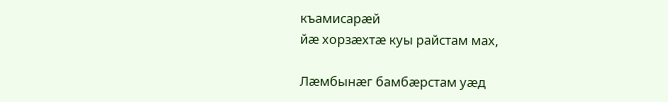къамисарæй
йæ хорзæхтæ куы райстам мах,

Лæмбынæг бамбæрстам уæд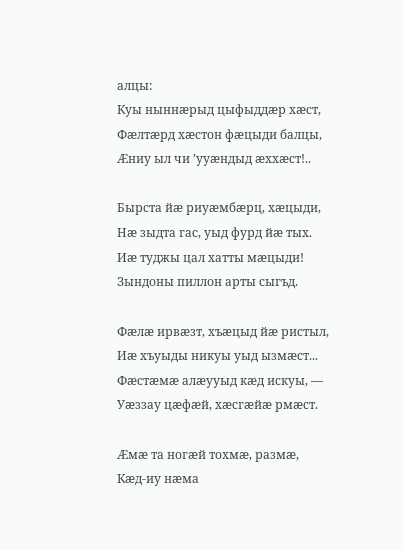алцы:
Куы ныннæрыд цыфыддæр хæст,
Фæлтæрд хæстон фæцыди балцы,
Æниу ыл чи ’ууæндыд æххæст!..

Бырста йæ риуæмбæрц, хæцыди,
Нæ зыдта гас, уыд фурд йæ тых.
Иæ туджы цал хатты мæцыди!
Зындоны пиллон арты сыгъд.

Фæлæ ирвæзт, хъæцыд йæ ристыл,
Иæ хъуыды никуы уыд ызмæст...
Фæстæмæ алæууыд кæд искуы, —
Уæззау цæфæй, хæсгæйæ рмæст.

Æмæ та ногæй тохмæ, размæ,
Кæд-иу нæма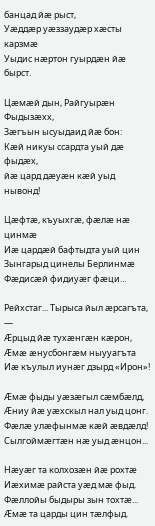банцад йæ рыст,
Уæддæр уæззаудæр хæсты карзмæ
Уыдис нæртон гуырдæн йæ бырст.

Цæмæй дын, Райгуырæн Фыдызæхх,
Зæгъын ысуыдаид йæ бон:
Кæй никуы ссардта уый дæ фыдæх,
йæ цард дæуæн кæй уыд нывонд!

Цæфтæ, къуыхгæ, фæлæ нæ цинмæ
Иæ цардæй бафтыдта уый цин
Зынгарыд цинелы Берлинмæ
Фæдисæй фидиуæг фæци...

Рейхстаг... Тырыса йыл æрсагъта, —
Æрцыд йæ тухæнгæн кæрон,
Æмæ æнусбонгæм ныууагъта
Иæ къулыл иунæг дзырд «Ирон»!

Æмæ фыды уæзæгыл сæмбæлд,
Æниу йæ уæхскыл нал уыд цонг.
Фæлæ улæфынмæ кæй æвдæлд!
Сылгоймæгтæн нæ уыд æнцон...

Нæуæг та колхозæн йæ рохтæ
Иæхимæ райста уæд мæ фыд.
Фæллойы быдыры зын тохтæ...
Æмæ та царды цин тæлфыд.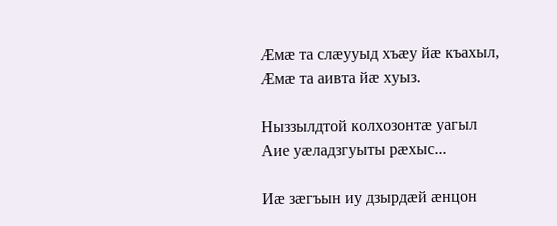Æмæ та слæууыд хъæу йæ къахыл,
Æмæ та аивта йæ хуыз.

Ныззылдтой колхозонтæ уагыл
Аие уæладзгуыты рæхыс...

Иæ зæгъын иу дзырдæй æнцон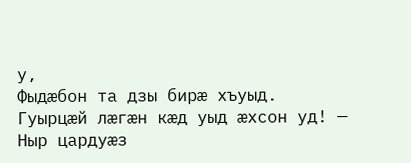у,
Фыдæбон та дзы бирæ хъуыд.
Гуырцæй лæгæн кæд уыд æхсон уд! —
Ныр цардуæз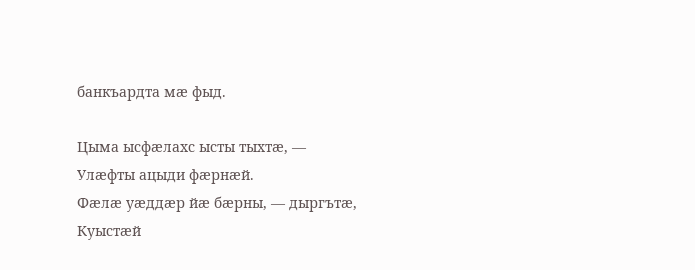банкъардта мæ фыд.

Цыма ысфæлахс ысты тыхтæ, —
Улæфты ацыди фæрнæй.
Фæлæ уæддæр йæ бæрны, — дыргътæ,
Куыстæй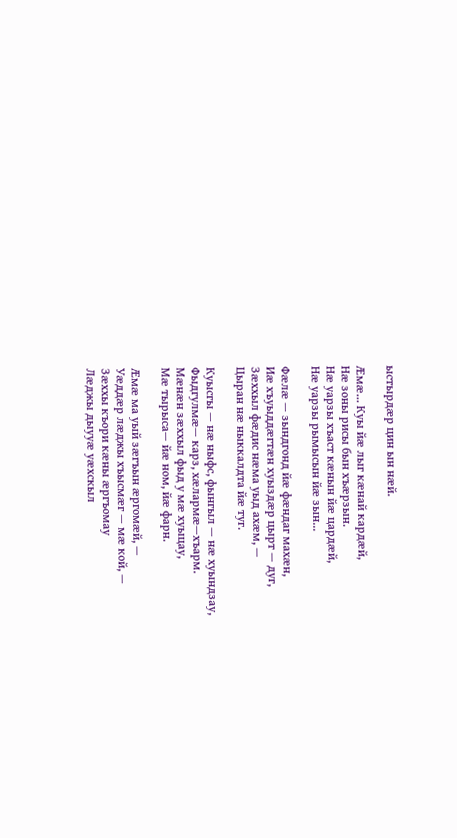ыстырдæр цин ын нæй.

Æмæ... Куы йæ лыг кæнай кардæй,
Нæ зоны рисы бын хъæрзын.
Нæ уарзы хъаст кæнын йæ цардæй,
Нæ уарзы рымысын йæ зын...

Фæлæ — зындгонд йæ фæндаг махæн,
Иæ хъуыддæгтæн хуыздæр цырт — дуг,
Зæххыл фæдис нæма уыд ахæм, —
Цыран нæ ныккалдта йæ туг.

Куысгы — нæ ныфс, фынгыл — нæ хуындзау,
Фыдгулмæ— карз, хæлармæ—хъарм.
Мæнæн зæххыл фыд у мæ хуыцау,
Мæ тырыса— йæ ном, йæ фарн.

Æмæ ма уый зæгъын æргомæй, —
Уæддæр лæджы хъысмæг — мæ кой, —
Зæххы къори кæны æргъомау
Лæджы дыууæ уæхскыл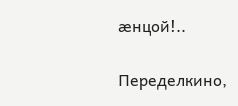æнцой!..


Переделкино,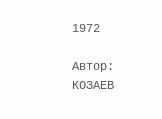1972

Автор: КОЗАЕВ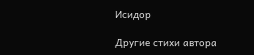Исидор

Другие стихи автора